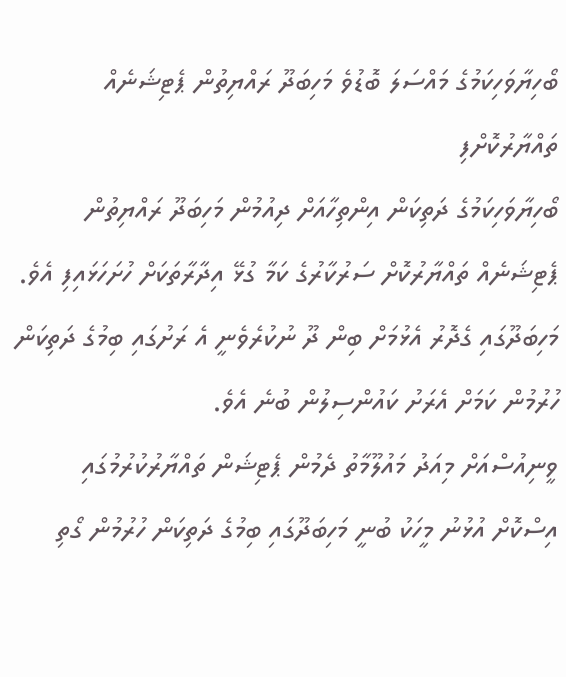ބޯހިޔާވަހިކަމުގެ މައްސަލަ ބޮޑުވެ މަހިބަދޫ ރައްޔިތުން ޕެޓިޝަނެއް ތައްޔާރުކޮށްފި
ބޯހިޔާވަހިކަމުގެ ދަތިކަން އިންތިހާއަށް ދިއުމުން މަހިބަދޫ ރައްޔިތުން ޕެޓިޝަނެއް ތައްޔާރުކޮށް ސަރުކާރުގެ ކަމާ ގުޅޭ އިދާރާތަކަށް ހުށަހަޅައިފި އެވެ.
މަހިބަދޫގައި ގެދޮރު އެޅުމަށް ބިން ދޫ ނުކުރެވެނީ އެ ރަށުގައި ބިމުގެ ދަތިކަން ހުރުމުން ކަމަށް އެރަށު ކައުންސިލުން ބުނެ އެވެ.
ވީނިއުސްއަށް މިއަދު މައުލޫމާތު ދެމުން ޕެޓިޝަން ތައްޔާރުކުރުމުގައި އިސްކޮށް އުޅުނު މީހަކު ބުނީ މަހިބަދޫގައި ބިމުގެ ދަތިކަން ހުރުމުން ގޯތި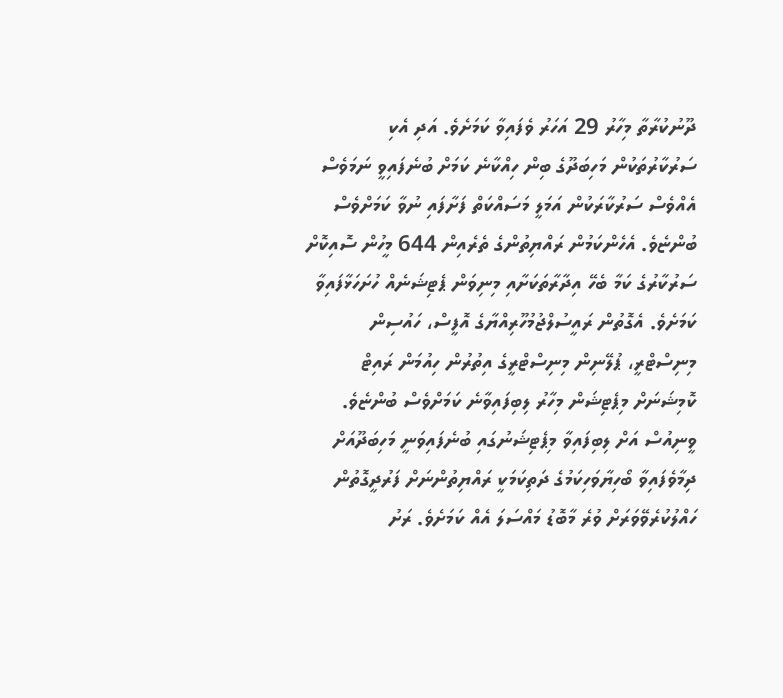ދޫނުކުރާތާ މިހާރު 29 އަހަރު ވެފައިވާ ކަމަށެވެ. އަދި އެކި ސަރުކާރުތަކުން މަހިބަދޫގެ ބިން ހިއްކާނެ ކަމަށް ބުނެފައިވީ ނަމަވެސް އެއްވެސް ސަރުކާރަކުން އަމަލީ މަސައްކަތް ފަށާފައި ނުވާ ކަމަށްވެސް ބުންޏެވެ. އެހެންކަމުން ރައްޔިތުންގެ ތެރެއިން 644 މީހުން ސޮއިކޮށް ސަރުކާރުގެ ކަމާ ބެހޭ އިދާރާތަކަށާއި މިނިވަން ޕެޓިޝަނެއް ހުށަހަޅާފައިވާ ކަމަށެވެ. އެގޮތުން ރައީސުލްޖުމުހޫރިއްޔާގެ އޮފީސް، ހައުސިން މިނިސްޓްރީ، ޕުލޭނިން މިނިސްޓްރީގެ އިތުރުން ހިއުމަން ރައިޓް ކޮމިޝަނަށް މިޕެޓިޝަން މިހާރު ލިބިފައިވާނެ ކަމަށްވެސް ބުންޏެވެ.
ވީނިއުސް އަށް ލިބިފައިވާ މިޕެޓިޝަނުގައި ބުނެފައިވަނީ މަހިބަދޫއަށް ދިމާވެފައިވާ ބޯހިޔާވަހިކަމުގެ ދަތިކަމަކީ ރައްޔިތުންނަށް ފަރުދީގޮތުން ހައްލުކުރެވޭވަރަށް ވުރެ މާބޮޑު މައްސަލަ އެއް ކަމަށެވެ. ރަށު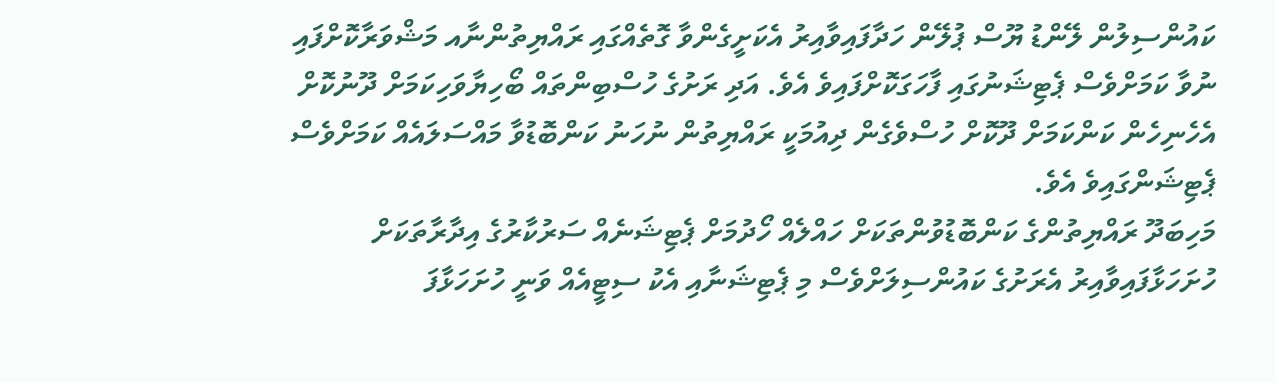ކައުންސިލުން ލޭންޑު ޔޫސް ޕުލޭން ހަދާފައިވާއިރު އެކަށީގެންވާ ގޮތެއްގައި ރައްޔިތުންނާއ މަޝްވަރާކޮށްފައި ނުވާ ކަމަށްވެސް ޕެޓިޝަނުގައި ފާހަގަކޮށްފައިވެ އެވެ. އަދި ރަށުގެ ހުސްބިންތައް ބޯހިޔާވަހިކަމަށް ދޫނުކޮށް އެހެނިހެން ކަންކަމަށް ދޫކޮށް ހުސްވެގެން ދިއުމަކީ ރައްޔިތުން ނުހަނު ކަންބޮޑުވާ މައްސަލައެއް ކަމަށްވެސް ޕެޓިޝަންގައިވެ އެވެ.
މަހިބަދޫ ރައްޔިތުންގެ ކަންބޮޑުވުންތަކަށް ހައްލެއް ހޯދުމަށް ޕެޓިޝަނެއް ސަރުކާރުގެ އިދާރާތަކަށް ހުށަހަޅާފައިވާއިރު އެރަށުގެ ކައުންސިލަށްވެސް މި ޕެޓިޝަނާއި އެކު ސިޓީއެއް ވަނީ ހުށަހަޅާފަ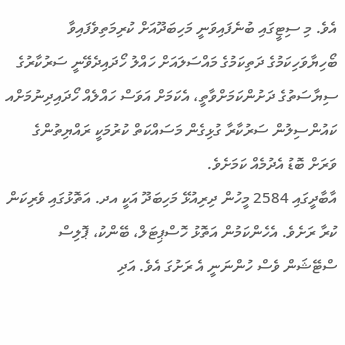އެވެ. މި ސިޓީގައި ބުނެފައިވަނީ މަހިބަދޫއަށް ކުރިމަތިވެފައިވާ ބޯހިޔާވަހިކަމުގެ ދަތިކަމުގެ މައްސަލައަށް ހައްލު ހޯދައިދެވޭނީ ސަރުކާރުގެ ސިޔާސަތުގެ ދަށުންކަމަށްވާތީ، އެކަމަށް އަވަސް ހައްލެއް ހޯދައިދިނުމަށްއ ކައުންސިލުން ސަރުކާރާ ގުޅިގެން މަސައްކަތް ކުރުމަކީ ރައްޔިތުންގެ ވަރަށް ބޮޑު އެދުމެއް ކަމަށެވެ.
އާބާދީގައި 2584 މީހުން ދިރިއުޅޭ މަހިބަދޫ އަކީ އދ. އަތޮޅުގައި ވެރިކަން ކުރާ ރަށެވެ. އެހެންކަމުން އަތޮޅު ހޮސްޕިޓަލް، ބޭންކު، ޕޮލިސް ސްޓޭޝަން ވެސް ހުންނަނީ އެ ރަށުގަ އެވެ. އަދި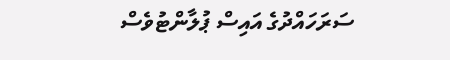ސަރަހައްދުގެ އައިސް ޕުލާންޓުވެސް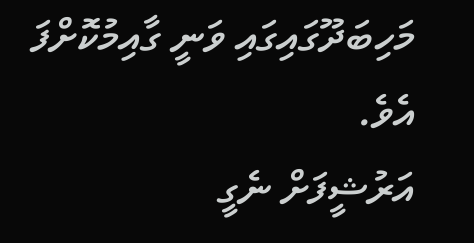މަހިބަދޫގައިގައި ވަނީ ގާއިމުކޮށްފަ އެވެ.
އަރުޝީފަށް ނެގީ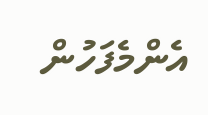އެންމެފަހުން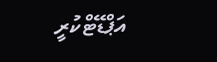އަޕްޑޭޓްކުރީ